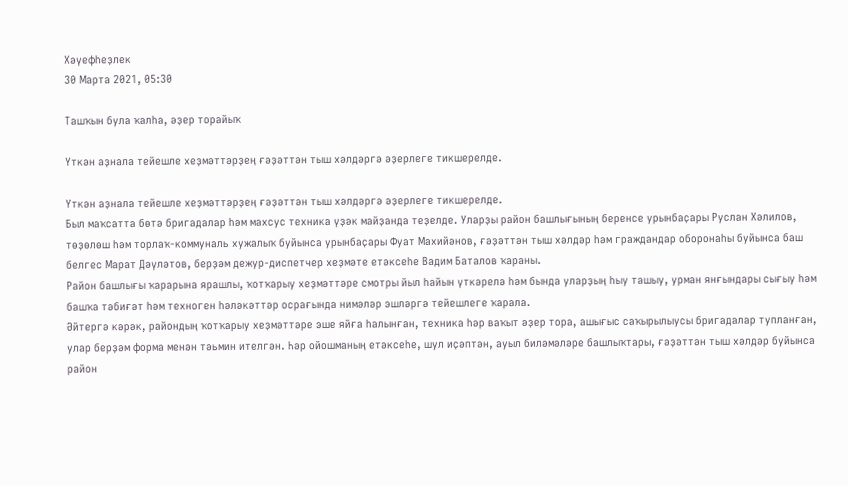Хәүефһеҙлек
30 Марта 2021, 05:30

Ташҡын була ҡалһа, әҙер торайыҡ

Үткән аҙнала тейешле хеҙмәттәрҙең ғәҙәттән тыш хәлдәргә әҙерлеге тикшерелде.

Үткән аҙнала тейешле хеҙмәттәрҙең ғәҙәттән тыш хәлдәргә әҙерлеге тикшерелде.
Был маҡсатта бөтә бригадалар һәм махсус техника үҙәк майҙанда теҙелде. Уларҙы район башлығының беренсе урынбаҫары Руслан Хәлилов, төҙөлөш һәм торлаҡ-коммуналь хужалыҡ буйынса урынбаҫары Фуат Махийәнов, ғәҙәттән тыш хәлдәр һәм граждандар оборонаһы буйынса баш белгес Марат Дәүләтов, берҙәм дежур-диспетчер хеҙмәте етәксеһе Вадим Баталов ҡараны.
Район башлығы ҡарарына ярашлы, ҡотҡарыу хеҙмәттәре смотры йыл һайын үткәрелә һәм бында уларҙың һыу ташыу, урман янғындары сығыу һәм башҡа тәбиғәт һәм техноген һәләкәттәр осрағында нимәләр эшләргә тейешлеге ҡарала.
Әйтергә кәрәк, райондың ҡотҡарыу хеҙмәттәре эше яйға һалынған, техника һәр ваҡыт әҙер тора, ашығыс саҡырылыусы бригадалар тупланған, улар берҙәм форма менән тәьмин ителгән. Һәр ойошманың етәксеһе, шул иҫәптән, ауыл биләмәләре башлыҡтары, ғәҙәттән тыш хәлдәр буйынса район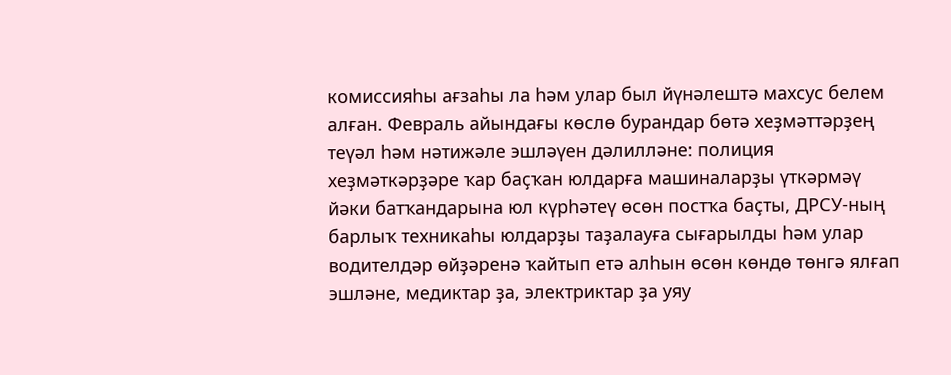комиссияһы ағзаһы ла һәм улар был йүнәлештә махсус белем алған. Февраль айындағы көслө бурандар бөтә хеҙмәттәрҙең теүәл һәм нәтижәле эшләүен дәлилләне: полиция хеҙмәткәрҙәре ҡар баҫҡан юлдарға машиналарҙы үткәрмәү йәки батҡандарына юл күрһәтеү өсөн постҡа баҫты, ДРСУ-ның барлыҡ техникаһы юлдарҙы таҙалауға сығарылды һәм улар водителдәр өйҙәренә ҡайтып етә алһын өсөн көндө төнгә ялғап эшләне, медиктар ҙа, электриктар ҙа уяу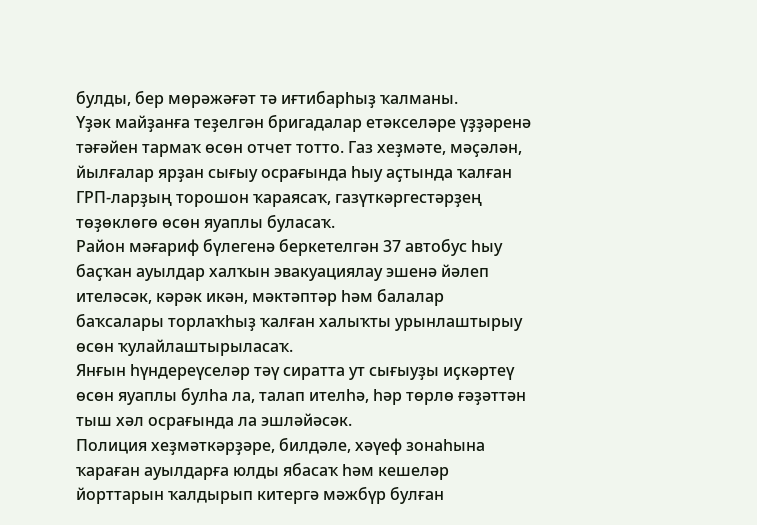булды, бер мөрәжәғәт тә иғтибарһыҙ ҡалманы.
Үҙәк майҙанға теҙелгән бригадалар етәкселәре үҙҙәренә тәғәйен тармаҡ өсөн отчет тотто. Газ хеҙмәте, мәҫәлән, йылғалар ярҙан сығыу осрағында һыу аҫтында ҡалған ГРП-ларҙың торошон ҡараясаҡ, газүткәргестәрҙең төҙөклөгө өсөн яуаплы буласаҡ.
Район мәғариф бүлегенә беркетелгән 37 автобус һыу баҫҡан ауылдар халҡын эвакуациялау эшенә йәлеп ителәсәк, кәрәк икән, мәктәптәр һәм балалар баҡсалары торлаҡһыҙ ҡалған халыҡты урынлаштырыу өсөн ҡулайлаштырыласаҡ.
Янғын һүндереүселәр тәү сиратта ут сығыуҙы иҫкәртеү өсөн яуаплы булһа ла, талап ителһә, һәр төрлө ғәҙәттән тыш хәл осрағында ла эшләйәсәк.
Полиция хеҙмәткәрҙәре, билдәле, хәүеф зонаһына ҡараған ауылдарға юлды ябасаҡ һәм кешеләр йорттарын ҡалдырып китергә мәжбүр булған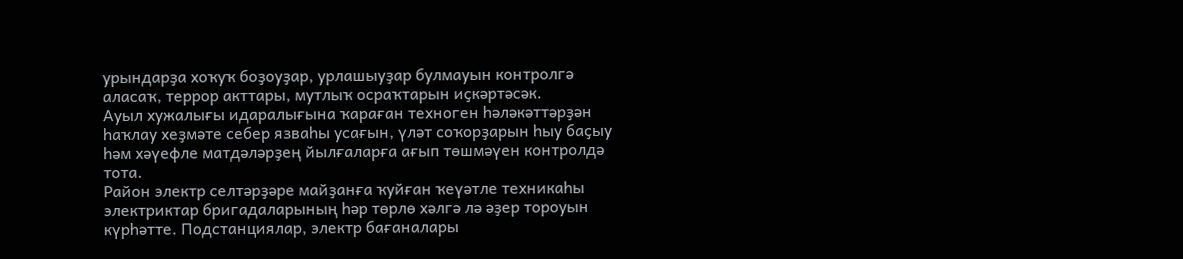урындарҙа хоҡуҡ боҙоуҙар, урлашыуҙар булмауын контролгә аласаҡ, террор акттары, мутлыҡ осраҡтарын иҫкәртәсәк.
Ауыл хужалығы идаралығына ҡараған техноген һәләкәттәрҙән һаҡлау хеҙмәте себер язваһы усағын, үләт соҡорҙарын һыу баҫыу һәм хәүефле матдәләрҙең йылғаларға ағып төшмәүен контролдә тота.
Район электр селтәрҙәре майҙанға ҡуйған ҡеүәтле техникаһы электриктар бригадаларының һәр төрлө хәлгә лә әҙер тороуын күрһәтте. Подстанциялар, электр бағаналары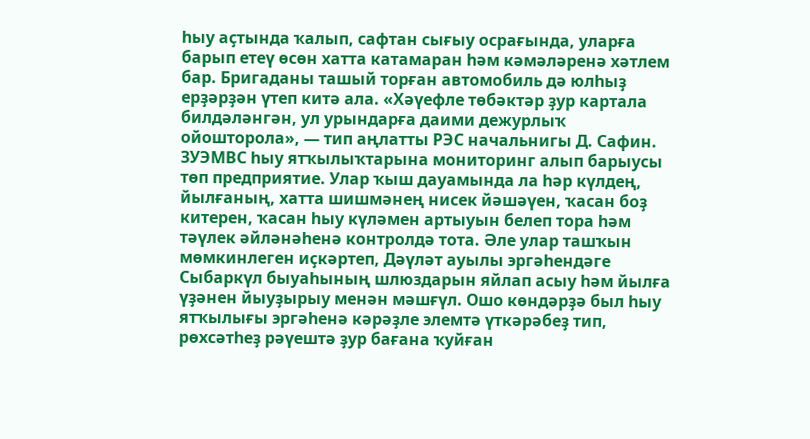һыу аҫтында ҡалып, сафтан сығыу осрағында, уларға барып етеү өсөн хатта катамаран һәм кәмәләренә хәтлем бар. Бригаданы ташый торған автомобиль дә юлһыҙ ерҙәрҙән үтеп китә ала. «Хәүефле төбәктәр ҙур картала билдәләнгән, ул урындарға даими дежурлыҡ ойошторола», — тип аңлатты РЭС начальнигы Д. Сафин.
ЗУЭМВС һыу ятҡылыҡтарына мониторинг алып барыусы төп предприятие. Улар ҡыш дауамында ла һәр күлдең, йылғаның, хатта шишмәнең нисек йәшәүен, ҡасан боҙ китерен, ҡасан һыу күләмен артыуын белеп тора һәм тәүлек әйләнәһенә контролдә тота. Әле улар ташҡын мөмкинлеген иҫкәртеп, Дәүләт ауылы эргәһендәге Сыбаркүл быуаһының шлюздарын яйлап асыу һәм йылға үҙәнен йыуҙырыу менән мәшғүл. Ошо көндәрҙә был һыу ятҡылығы эргәһенә кәрәҙле элемтә үткәрәбеҙ тип, рөхсәтһеҙ рәүештә ҙур бағана ҡуйған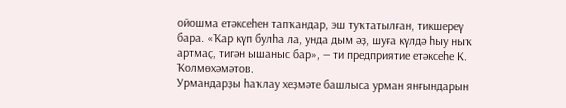ойошма етәксеһен тапҡандар, эш туҡтатылған, тикшереү бара. «Ҡар күп булһа ла, унда дым әҙ, шуға күлдә һыу ныҡ артмаҫ, тигән ышаныс бар», — ти предприятие етәксеһе К. Ҡолмөхәмәтов.
Урмандарҙы һаҡлау хеҙмәте башлыса урман янғындарын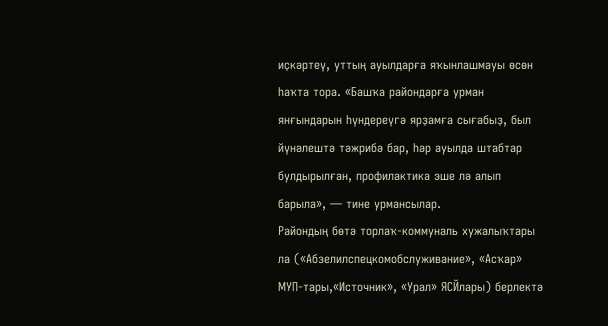иҫкәртеү, уттың ауылдарға яҡынлашмауы өсөн һаҡта тора. «Башҡа райондарға урман янғындарын һүндереүгә ярҙамға сығабыҙ, был йүнәлештә тәжрибә бар, һәр ауылда штабтар булдырылған, профилактика эше лә алып барыла», — тине урмансылар.
Райондың бөтә торлаҡ-коммуналь хужалыҡтары ла («Абзелилспецкомобслуживание», «Асҡар» МУП-тары,«Источник», «Урал» ЯСЙлары) берлектә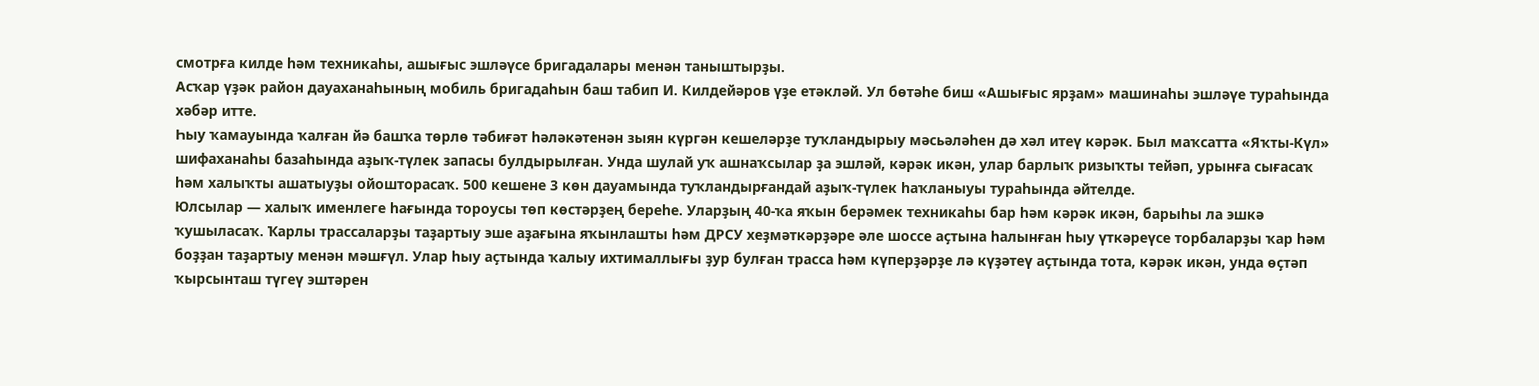смотрға килде һәм техникаһы, ашығыс эшләүсе бригадалары менән таныштырҙы.
Асҡар үҙәк район дауаханаһының мобиль бригадаһын баш табип И. Килдейәров үҙе етәкләй. Ул бөтәһе биш «Ашығыс ярҙам» машинаһы эшләүе тураһында хәбәр итте.
Һыу ҡамауында ҡалған йә башҡа төрлө тәбиғәт һәләкәтенән зыян күргән кешеләрҙе туҡландырыу мәсьәләһен дә хәл итеү кәрәк. Был маҡсатта «Яҡты-Күл» шифаханаһы базаһында аҙыҡ-түлек запасы булдырылған. Унда шулай уҡ ашнаҡсылар ҙа эшләй, кәрәк икән, улар барлыҡ ризыҡты тейәп, урынға сығасаҡ һәм халыҡты ашатыуҙы ойошторасаҡ. 500 кешене 3 көн дауамында туҡландырғандай аҙыҡ-түлек һаҡланыуы тураһында әйтелде.
Юлсылар — халыҡ именлеге һағында тороусы төп көстәрҙең береһе. Уларҙың 40-ҡа яҡын берәмек техникаһы бар һәм кәрәк икән, барыһы ла эшкә ҡушыласаҡ. Ҡарлы трассаларҙы таҙартыу эше аҙағына яҡынлашты һәм ДРСУ хеҙмәткәрҙәре әле шоссе аҫтына һалынған һыу үткәреүсе торбаларҙы ҡар һәм боҙҙан таҙартыу менән мәшғүл. Улар һыу аҫтында ҡалыу ихтималлығы ҙур булған трасса һәм күперҙәрҙе лә күҙәтеү аҫтында тота, кәрәк икән, унда өҫтәп ҡырсынташ түгеү эштәрен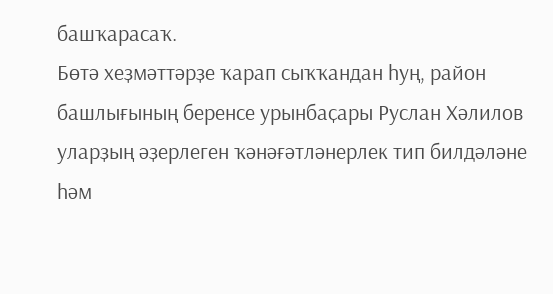башҡарасаҡ.
Бөтә хеҙмәттәрҙе ҡарап сыҡҡандан һуң, район башлығының беренсе урынбаҫары Руслан Хәлилов уларҙың әҙерлеген ҡәнәғәтләнерлек тип билдәләне һәм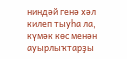ниндәй генә хәл килеп тыуһа ла, күмәк көс менән ауырлыҡтарҙы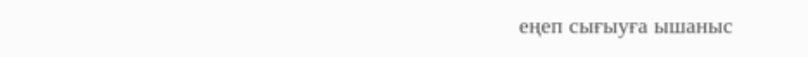еңеп сығыуға ышаныс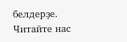белдерҙе.
Читайте нас